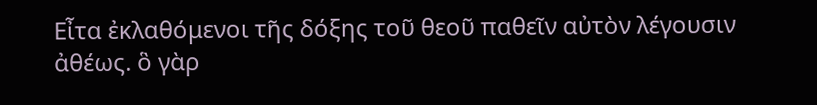Εἶτα ἐκλαθόμενοι τῆς δόξης τοῦ θεοῦ παθεῖν αὐτὸν λέγουσιν ἀθέως. ὃ γὰρ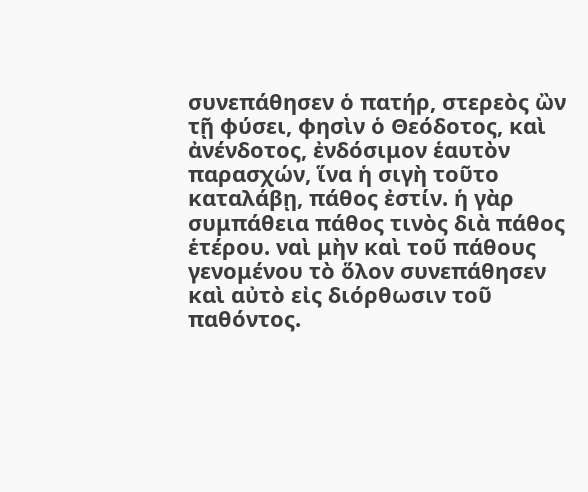συνεπάθησεν ὁ πατήρ, στερεὸς ὢν τῇ φύσει, φησὶν ὁ Θεόδοτος, καὶ ἀνένδοτος, ἐνδόσιμον ἑαυτὸν παρασχών, ἵνα ἡ σιγὴ τοῦτο καταλάβῃ, πάθος ἐστίν. ἡ γὰρ συμπάθεια πάθος τινὸς διὰ πάθος ἑτέρου. ναὶ μὴν καὶ τοῦ πάθους γενομένου τὸ ὅλον συνεπάθησεν καὶ αὐτὸ εἰς διόρθωσιν τοῦ παθόντος.